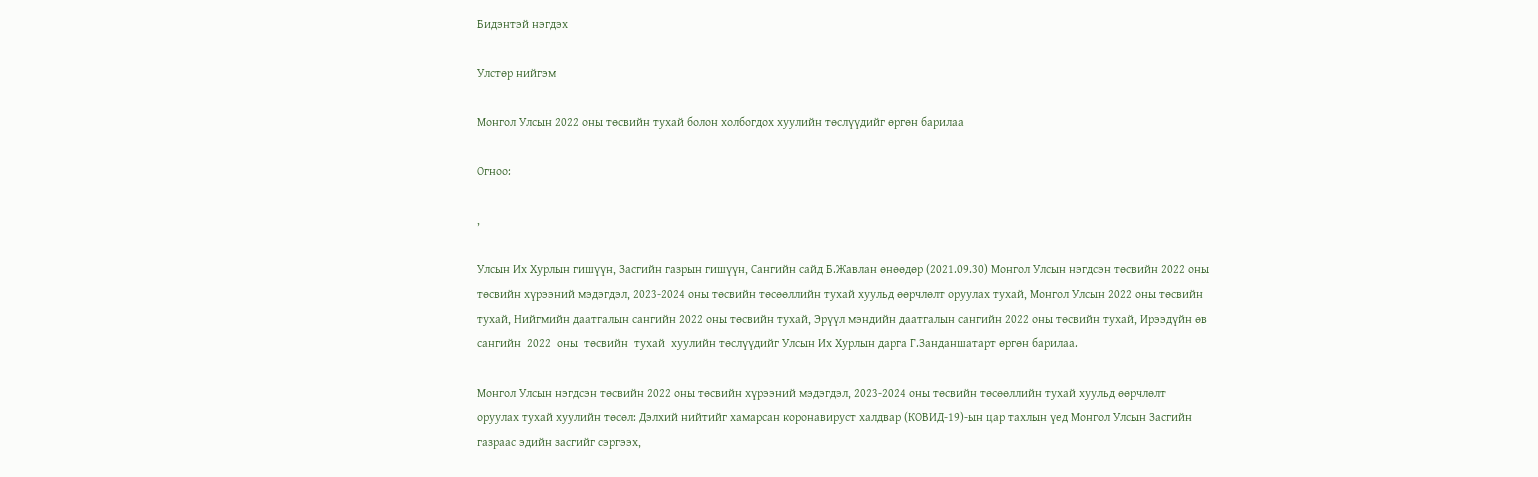Бидэнтэй нэгдэх

Улстөр нийгэм

Монгол Улсын 2022 оны төсвийн тухай болон холбогдох хуулийн төслүүдийг өргөн барилаа

Огноо:

,

Улсын Их Хурлын гишүүн, Засгийн газрын гишүүн, Сангийн сайд Б.Жавлан өнөөдөр (2021.09.30) Монгол Улсын нэгдсэн төсвийн 2022 оны төсвийн хүрээний мэдэгдэл, 2023-2024 оны төсвийн төсөөллийн тухай хуульд өөрчлөлт оруулах тухай, Монгол Улсын 2022 оны төсвийн тухай, Нийгмийн даатгалын сангийн 2022 оны төсвийн тухай, Эрүүл мэндийн даатгалын сангийн 2022 оны төсвийн тухай, Ирээдүйн өв сангийн  2022  оны  төсвийн  тухай  хуулийн төслүүдийг Улсын Их Хурлын дарга Г.Занданшатарт өргөн барилаа.

Монгол Улсын нэгдсэн төсвийн 2022 оны төсвийн хүрээний мэдэгдэл, 2023-2024 оны төсвийн төсөөллийн тухай хуульд өөрчлөлт оруулах тухай хуулийн төсөл: Дэлхий нийтийг хамарсан коронавируст халдвар (КОВИД-19)-ын цар тахлын үед Монгол Улсын Засгийн газраас эдийн засгийг сэргээх,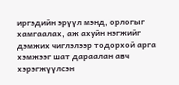иргэдийн эрүүл мэнд, орлогыг хамгаалах, аж ахуйн нэгжийг дэмжих чиглэлээр тодорхой арга хэмжээг шат дараалан авч хэрэгжүүлсэн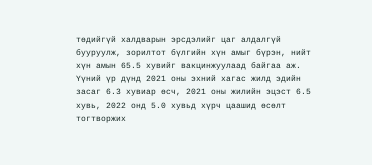төдийгүй халдварын эрсдэлийг цаг алдалгүй бууруулж, зорилтот бүлгийн хүн амыг бүрэн, нийт хүн амын 65.5 хувийг вакцинжуулаад байгаа аж. Үүний үр дүнд 2021 оны эхний хагас жилд эдийн засаг 6.3 хувиар өсч, 2021 оны жилийн эцэст 6.5 хувь, 2022 онд 5.0 хувьд хүрч цаашид өсөлт тогтворжих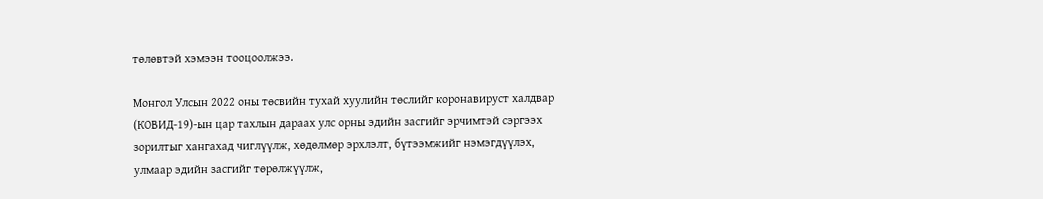төлөвтэй хэмээн тооцоолжээ.

Монгол Улсын 2022 оны төсвийн тухай хуулийн төслийг коронавируст халдвар (КОВИД-19)-ын цар тахлын дараах улс орны эдийн засгийг эрчимтэй сэргээх зорилтыг хангахад чиглүүлж, хөдөлмөр эрхлэлт, бүтээмжийг нэмэгдүүлэх, улмаар эдийн засгийг төрөлжүүлж,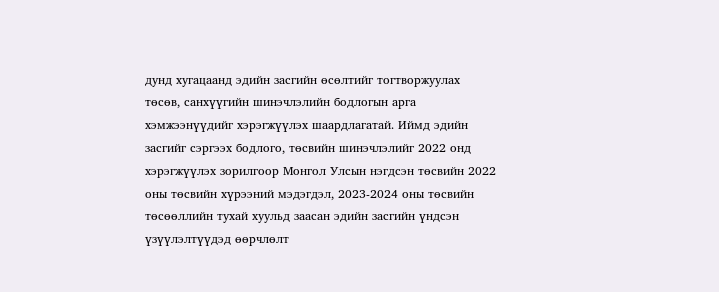дунд хугацаанд эдийн засгийн өсөлтийг тогтворжуулах төсөв, санхүүгийн шинэчлэлийн бодлогын арга хэмжээнүүдийг хэрэгжүүлэх шаардлагатай. Иймд эдийн засгийг сэргээх бодлого, төсвийн шинэчлэлийг 2022 онд хэрэгжүүлэх зорилгоор Монгол Улсын нэгдсэн төсвийн 2022 оны төсвийн хүрээний мэдэгдэл, 2023-2024 оны төсвийн төсөөллийн тухай хуульд заасан эдийн засгийн үндсэн үзүүлэлтүүдэд өөрчлөлт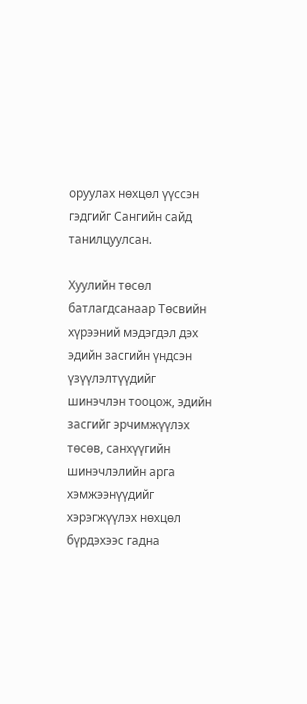оруулах нөхцөл үүссэн гэдгийг Сангийн сайд танилцуулсан.

Хуулийн төсөл батлагдсанаар Төсвийн хүрээний мэдэгдэл дэх эдийн засгийн үндсэн үзүүлэлтүүдийг шинэчлэн тооцож, эдийн засгийг эрчимжүүлэх төсөв, санхүүгийн шинэчлэлийн арга хэмжээнүүдийг хэрэгжүүлэх нөхцөл бүрдэхээс гадна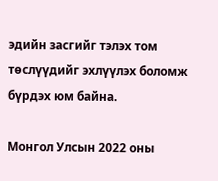эдийн засгийг тэлэх том төслүүдийг эхлүүлэх боломж бүрдэх юм байна.

Монгол Улсын 2022 оны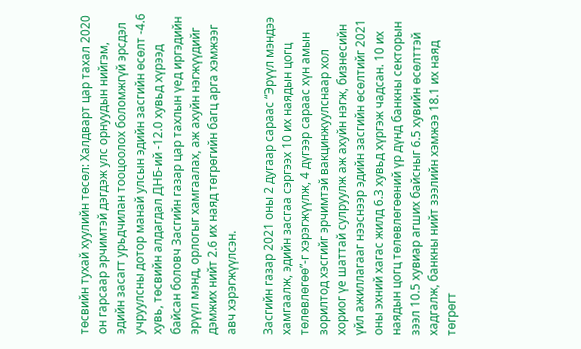төсвийн тухай хуулийн төсөл: Халдварт цар тахал 2020 он гарсаар эрчимтэй дэгдэж улс орнуудын нийгэм, эдийн засагт урьдчилан тооцоолох боломжгүй эрсдэл учруулсны дотор манай улсын эдийн засгийн өсөлт -4.6 хувь, төсвийн алдагдал ДНБ-ий -12.0 хувьд хүрээд байсан боловч Засгийн газар цар тахлын үед иргэдийн эрүүл мэнд, орлогыг хамгаалах, аж ахуйн нэгжүүдийг дэмжих нийт 2.6 их наяд төгрөгийн багц арга хэмжээг авч хэрэгжүүлсэн.

Засгийн газар 2021 оны 2 дугаар сараас “Эрүүл мэндээ хамгаалж, эдийн засгаа сэргээх 10 их наядын цогц төлөвлөгөө”-г хэрэгжүүлж, 4 дүгээр сараас хүн амын зорилтод хэсгийг эрчимтэй вакцинжуулснаар хол хориог үе шаттай сулруулж аж ахуйн нэгж, бизнесийн үйл ажиллагааг нээснээр эдийн засгийн өсөлтийг 2021 оны эхний хагас жилд 6.3 хувьд хүргэж чадсан. 10 их наядын цогц төлөвлөгөөний үр дүнд банкны секторын зээл 10.5 хувиар агших байсныг 6.5 хувийн өсөлттэй хадгалж, банкны нийт зээлийн хэмжээ 18.1 их наяд төгрөгт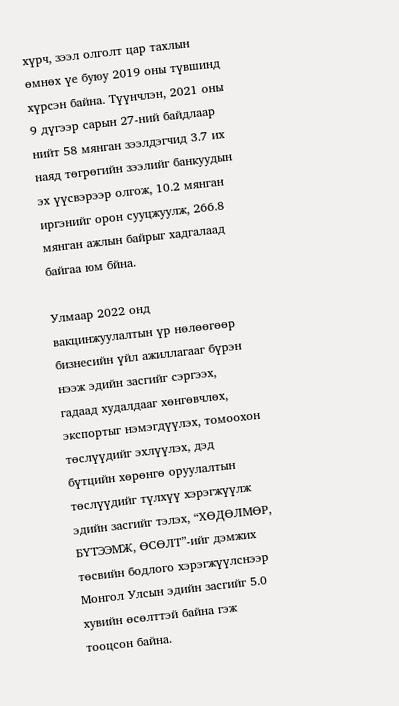хүрч, зээл олголт цар тахлын өмнөх үе буюу 2019 оны түвшинд хүрсэн байна. Түүнчлэн, 2021 оны 9 дүгээр сарын 27-ний байдлаар нийт 58 мянган зээлдэгчид 3.7 их наяд төгрөгийн зээлийг банкуудын эх үүсвэрээр олгож, 10.2 мянган иргэнийг орон сууцжуулж, 266.8 мянган ажлын байрыг хадгалаад байгаа юм бйна.

Улмаар 2022 онд вакцинжуулалтын үр нөлөөгөөр бизнесийн үйл ажиллагааг бүрэн нээж эдийн засгийг сэргээх, гадаад худалдааг хөнгөвчлөх, экспортыг нэмэгдүүлэх, томоохон төслүүдийг эхлүүлэх, дэд бүтцийн хөрөнгө оруулалтын төслүүдийг түлхүү хэрэгжүүлж эдийн засгийг тэлэх, “ХӨДӨЛМӨР, БҮТЭЭМЖ, ӨСӨЛТ”-ийг дэмжих төсвийн бодлого хэрэгжүүлснээр Монгол Улсын эдийн засгийг 5.0 хувийн өсөлттэй байна гэж тооцсон байна.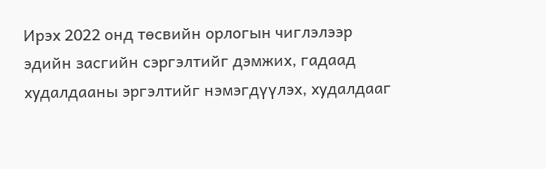Ирэх 2022 онд төсвийн орлогын чиглэлээр эдийн засгийн сэргэлтийг дэмжих, гадаад худалдааны эргэлтийг нэмэгдүүлэх, худалдааг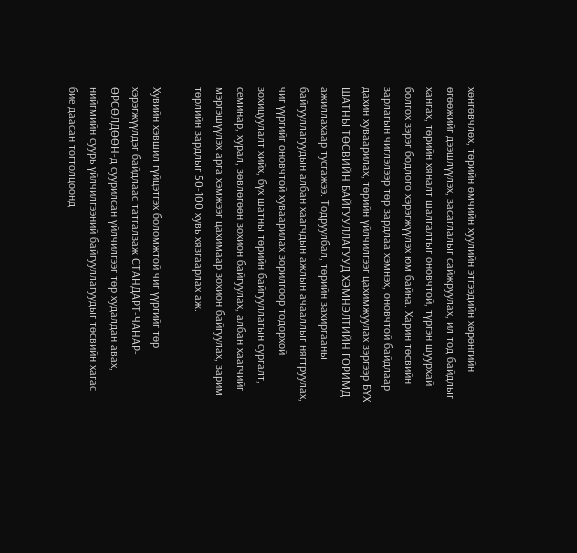хөнгөвчлөх, төрийн өмчийн хуулийн этгээдийн хөрөнгийн өгөөжийг дээшлүүлэх, засаглалыг сайжруулах, ил тод байдлыг хангах, төрийн хяналт шалгалтыг оновчтой, түргэн шуурхай болгох зэрэг бодлого хэрэгжүүлэх юм байна. Харин төсвийн зарлагын чиглэлээр төр зардлаа хэмнэх, оновчтой байдлаар дахин хуваарилах, төрийн үйлчилгээг цахимжуулах зэргээр БҮХ ШАТНЫ ТӨСВИЙН БАЙГУУЛЛАГУУД ХЭМНЭЛТИЙН ГОРИМД ажиллахаар тусгажээ. Тодруулбал, төрийн захиргааны байгууллагуудын албан хаагчдын ажлын ачааллыг нягтруулах, чиг үүргийг оновчтой хуваарилах зорилгоор тодорхой зохицуулалт хийх, бүх шатны төрийн байгууллагын сургалт, семинар, хурал, зөвлөгөөн зохион байгуулах, албан хаагчийг мэргэшүүлэх арга хэмжээг цахимаар зохион байгуулах, зарим төрлийн зардлыг 50-100 хувь хязгаарлах аж.

Хувийн хэвшил гүйцэтгэх боломжтой чиг үүргийг төр хэрэгжүүлдэг байдлаас татгалзаж СТАНДАРТ-ЧАНАР-ӨРСӨЛДӨӨН-д суурилсан үйлчилгээг төр худалдан авах, нийгмийн суурь үйлчилгээний байгууллагуудыг төсвийн хагас бие даасан тогтолцоонд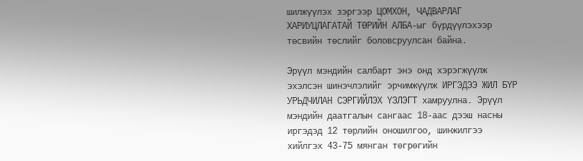шилжүүлэх зэргээр ЦОМХОН, ЧАДВАРЛАГ ХАРИУЦЛАГАТАЙ ТӨРИЙН АЛБА-ыг бүрдүүлэхээр төсвийн төслийг боловсруулсан байна.

Эрүүл мэндийн салбарт энэ онд хэрэгжүүлж эхэлсэн шинэчлэлийг эрчимжүүлж ИРГЭДЭЭ ЖИЛ БҮР УРЬДЧИЛАН СЭРГИЙЛЭХ ҮЗЛЭГТ хамруулна. Эрүүл мэндийн даатгалын сангаас 18-аас дээш насны иргэдэд 12 төрлийн оношилгоо, шинжилгээ хийлгэх 43-75 мянган төгрөгийн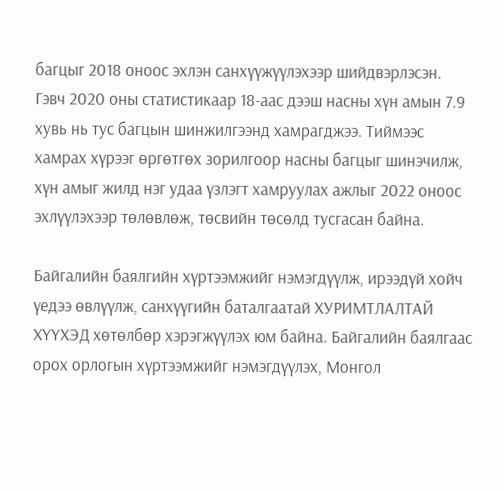багцыг 2018 оноос эхлэн санхүүжүүлэхээр шийдвэрлэсэн.  Гэвч 2020 оны статистикаар 18-аас дээш насны хүн амын 7.9 хувь нь тус багцын шинжилгээнд хамрагджээ. Тиймээс  хамрах хүрээг өргөтгөх зорилгоор насны багцыг шинэчилж, хүн амыг жилд нэг удаа үзлэгт хамруулах ажлыг 2022 оноос эхлүүлэхээр төлөвлөж, төсвийн төсөлд тусгасан байна.

Байгалийн баялгийн хүртээмжийг нэмэгдүүлж, ирээдүй хойч үедээ өвлүүлж, санхүүгийн баталгаатай ХУРИМТЛАЛТАЙ ХҮҮХЭД хөтөлбөр хэрэгжүүлэх юм байна. Байгалийн баялгаас орох орлогын хүртээмжийг нэмэгдүүлэх, Монгол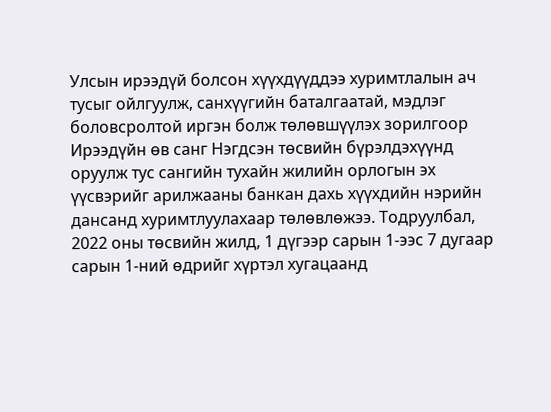Улсын ирээдүй болсон хүүхдүүддээ хуримтлалын ач тусыг ойлгуулж, санхүүгийн баталгаатай, мэдлэг боловсролтой иргэн болж төлөвшүүлэх зорилгоор Ирээдүйн өв санг Нэгдсэн төсвийн бүрэлдэхүүнд оруулж тус сангийн тухайн жилийн орлогын эх үүсвэрийг арилжааны банкан дахь хүүхдийн нэрийн дансанд хуримтлуулахаар төлөвлөжээ. Тодруулбал, 2022 оны төсвийн жилд, 1 дүгээр сарын 1-ээс 7 дугаар сарын 1-ний өдрийг хүртэл хугацаанд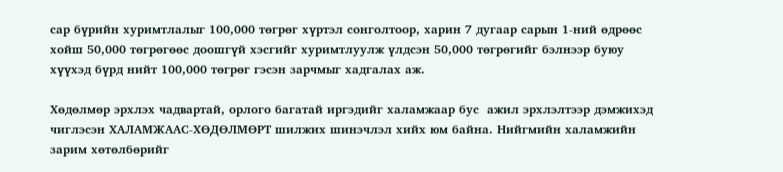сар бүрийн хуримтлалыг 100,000 төгрөг хүртэл сонголтоор, харин 7 дугаар сарын 1-ний өдрөөс хойш 50,000 төгрөгөөс доошгүй хэсгийг хуримтлуулж үлдсэн 50,000 төгрөгийг бэлнээр буюу хүүхэд бүрд нийт 100,000 төгрөг гэсэн зарчмыг хадгалах аж.

Хөдөлмөр эрхлэх чадвартай, орлого багатай иргэдийг халамжаар бус  ажил эрхлэлтээр дэмжихэд чиглэсэн ХАЛАМЖААС-ХӨДӨЛМӨРТ шилжих шинэчлэл хийх юм байна. Нийгмийн халамжийн зарим хөтөлбөрийг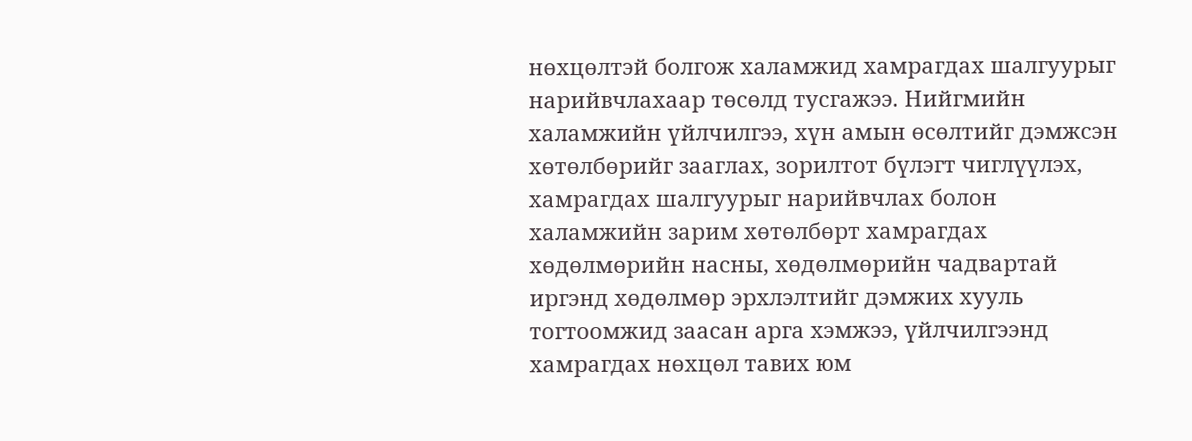нөхцөлтэй болгож халамжид хамрагдах шалгуурыг нарийвчлахаар төсөлд тусгажээ. Нийгмийн халамжийн үйлчилгээ, хүн амын өсөлтийг дэмжсэн хөтөлбөрийг зааглах, зорилтот бүлэгт чиглүүлэх, хамрагдах шалгуурыг нарийвчлах болон  халамжийн зарим хөтөлбөрт хамрагдах   хөдөлмөрийн насны, хөдөлмөрийн чадвартай  иргэнд хөдөлмөр эрхлэлтийг дэмжих хууль тогтоомжид заасан арга хэмжээ, үйлчилгээнд хамрагдах нөхцөл тавих юм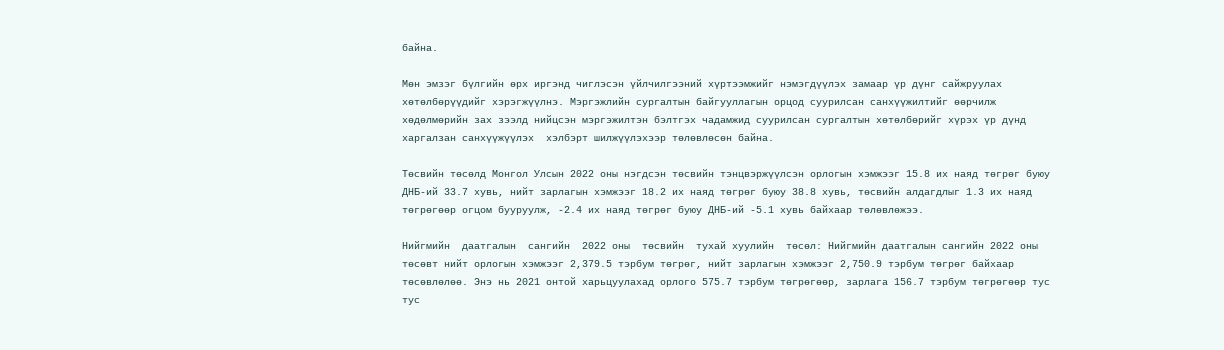байна.

Мөн эмзэг бүлгийн өрх иргэнд чиглэсэн үйлчилгээний хүртээмжийг нэмэгдүүлэх замаар үр дүнг сайжруулах хөтөлбөрүүдийг хэрэгжүүлнэ. Мэргэжлийн сургалтын байгууллагын орцод суурилсан санхүүжилтийг өөрчилж хөдөлмөрийн зах зээлд нийцсэн мэргэжилтэн бэлтгэх чадамжид суурилсан сургалтын хөтөлбөрийг хүрэх үр дүнд харгалзан санхүүжүүлэх  хэлбэрт шилжүүлэхээр төлөвлөсөн байна.

Төсвийн төсөлд Монгол Улсын 2022 оны нэгдсэн төсвийн тэнцвэржүүлсэн орлогын хэмжээг 15.8 их наяд төгрөг буюу ДНБ-ий 33.7 хувь, нийт зарлагын хэмжээг 18.2 их наяд төгрөг буюу 38.8 хувь, төсвийн алдагдлыг 1.3 их наяд төгрөгөөр огцом бууруулж, -2.4 их наяд төгрөг буюу ДНБ-ий -5.1 хувь байхаар төлөвлөжээ.

Нийгмийн  даатгалын  сангийн  2022 оны  төсвийн  тухай хуулийн  төсөл: Нийгмийн даатгалын сангийн 2022 оны төсөвт нийт орлогын хэмжээг 2,379.5 тэрбум төгрөг, нийт зарлагын хэмжээг 2,750.9 тэрбум төгрөг байхаар төсөвлөлөө. Энэ нь 2021 онтой харьцуулахад орлого 575.7 тэрбум төгрөгөөр, зарлага 156.7 тэрбум төгрөгөөр тус тус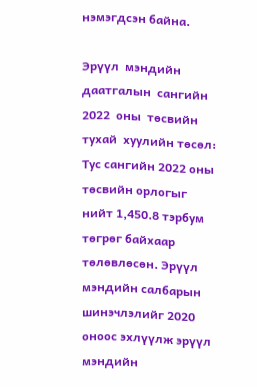нэмэгдсэн байна.

Эрүүл  мэндийн  даатгалын  сангийн  2022  оны  төсвийн  тухай  хуулийн төсөл: Тус сангийн 2022 оны төсвийн орлогыг нийт 1,450.8 тэрбум төгрөг байхаар төлөвлөсөн. Эрүүл мэндийн салбарын шинэчлэлийг 2020 оноос эхлүүлж эрүүл мэндийн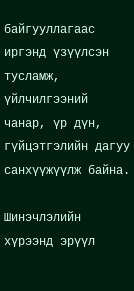байгууллагаас иргэнд үзүүлсэн тусламж, үйлчилгээний чанар, үр дүн, гүйцэтгэлийн дагуу санхүүжүүлж байна.

Шинэчлэлийн хүрээнд эрүүл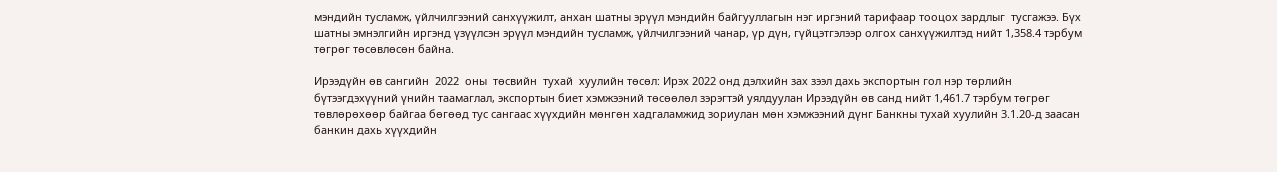мэндийн тусламж, үйлчилгээний санхүүжилт, анхан шатны эрүүл мэндийн байгууллагын нэг иргэний тарифаар тооцох зардлыг  тусгажээ. Бүх шатны эмнэлгийн иргэнд үзүүлсэн эрүүл мэндийн тусламж, үйлчилгээний чанар, үр дүн, гүйцэтгэлээр олгох санхүүжилтэд нийт 1,358.4 тэрбум төгрөг төсөвлөсөн байна.

Ирээдүйн өв сангийн  2022  оны  төсвийн  тухай  хуулийн төсөл: Ирэх 2022 онд дэлхийн зах зээл дахь экспортын гол нэр төрлийн бүтээгдэхүүний үнийн таамаглал, экспортын биет хэмжээний төсөөлөл зэрэгтэй уялдуулан Ирээдүйн өв санд нийт 1,461.7 тэрбум төгрөг төвлөрөхөөр байгаа бөгөөд тус сангаас хүүхдийн мөнгөн хадгаламжид зориулан мөн хэмжээний дүнг Банкны тухай хуулийн 3.1.20-д заасан банкин дахь хүүхдийн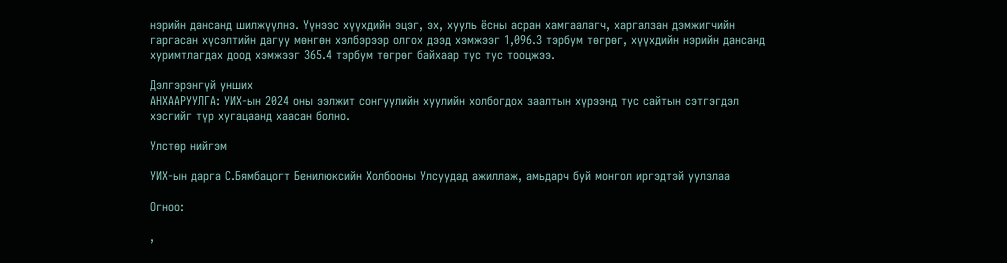нэрийн дансанд шилжүүлнэ. Үүнээс хүүхдийн эцэг, эх, хууль ёсны асран хамгаалагч, харгалзан дэмжигчийн гаргасан хүсэлтийн дагуу мөнгөн хэлбэрээр олгох дээд хэмжээг 1,096.3 тэрбум төгрөг, хүүхдийн нэрийн дансанд хуримтлагдах доод хэмжээг 365.4 тэрбум төгрөг байхаар тус тус тооцжээ.

Дэлгэрэнгүй унших
АНХААРУУЛГА: УИХ-ын 2024 оны ээлжит сонгуулийн хуулийн холбогдох заалтын хүрээнд тус сайтын сэтгэгдэл хэсгийг түр хугацаанд хаасан болно.

Улстөр нийгэм

УИХ-ын дарга С.Бямбацогт Бенилюксийн Холбооны Улсуудад ажиллаж, амьдарч буй монгол иргэдтэй уулзлаа

Огноо:

,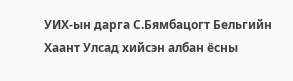УИХ-ын дарга С.Бямбацогт Бельгийн Хаант Улсад хийсэн албан ёсны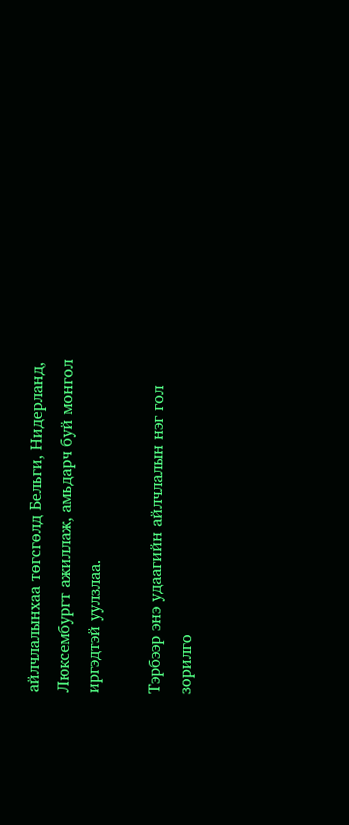айлчлалынхаа төгсгөлд Бельги, Нидерланд, Люксембургт ажиллаж, амьдарч буй монгол иргэдтэй уулзлаа.

Тэрбээр энэ удаагийн айлчлалын нэг гол зорилго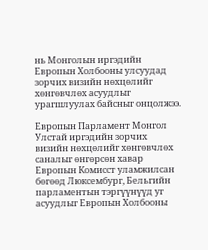нь Монголын иргэдийн Европын Холбооны улсуудад зорчих визийн нөхцөлийг хөнгөвчлөх асуудлыг урагшлуулах байсныг онцолжээ.

Европын Парламент Монгол Улстай иргэдийн зорчих визийн нөхцөлийг хөнгөвчлөх саналыг өнгөрсөн хавар Европын Комисст уламжилсан бөгөөд Люксембург, Бельгийн парламентын тэргүүнүүд уг асуудлыг Европын Холбооны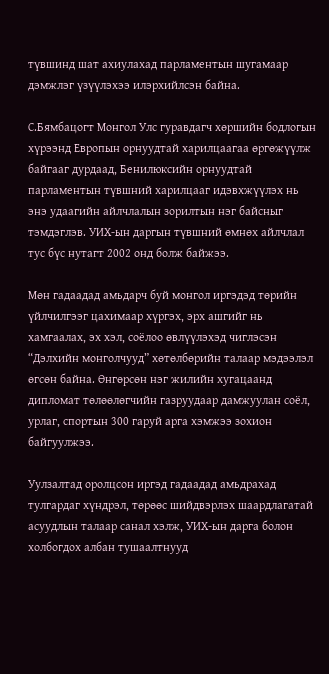түвшинд шат ахиулахад парламентын шугамаар дэмжлэг үзүүлэхээ илэрхийлсэн байна.

С.Бямбацогт Монгол Улс гуравдагч хөршийн бодлогын хүрээнд Европын орнуудтай харилцаагаа өргөжүүлж байгааг дурдаад, Бенилюксийн орнуудтай парламентын түвшний харилцааг идэвхжүүлэх нь энэ удаагийн айлчлалын зорилтын нэг байсныг тэмдэглэв. УИХ-ын даргын түвшний өмнөх айлчлал тус бүс нутагт 2002 онд болж байжээ.

Мөн гадаадад амьдарч буй монгол иргэдэд төрийн үйлчилгээг цахимаар хүргэх, эрх ашгийг нь хамгаалах, эх хэл, соёлоо өвлүүлэхэд чиглэсэн “Дэлхийн монголчууд” хөтөлбөрийн талаар мэдээлэл өгсөн байна. Өнгөрсөн нэг жилийн хугацаанд дипломат төлөөлөгчийн газруудаар дамжуулан соёл, урлаг, спортын 300 гаруй арга хэмжээ зохион байгуулжээ.

Уулзалтад оролцсон иргэд гадаадад амьдрахад тулгардаг хүндрэл, төрөөс шийдвэрлэх шаардлагатай асуудлын талаар санал хэлж, УИХ-ын дарга болон холбогдох албан тушаалтнууд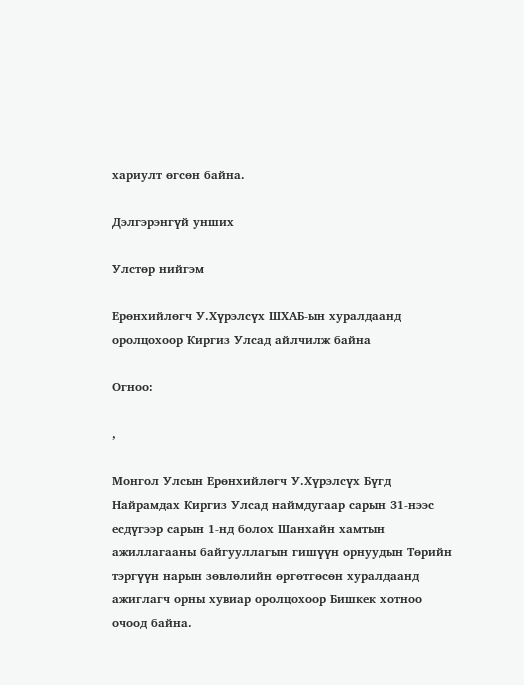хариулт өгсөн байна.

Дэлгэрэнгүй унших

Улстөр нийгэм

Ерөнхийлөгч У.Хүрэлсүх ШХАБ-ын хуралдаанд оролцохоор Киргиз Улсад айлчилж байна

Огноо:

,

Монгол Улсын Ерөнхийлөгч У.Хүрэлсүх Бүгд Найрамдах Киргиз Улсад наймдугаар сарын 31-нээс есдүгээр сарын 1-нд болох Шанхайн хамтын ажиллагааны байгууллагын гишүүн орнуудын Төрийн тэргүүн нарын зөвлөлийн өргөтгөсөн хуралдаанд ажиглагч орны хувиар оролцохоор Бишкек хотноо очоод байна.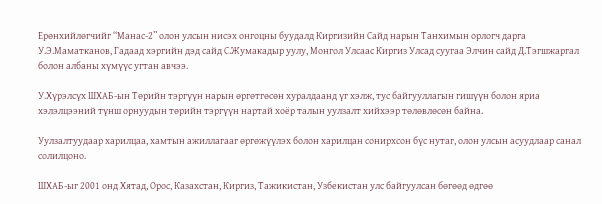Ерөнхийлөгчийг “Манас-2” олон улсын нисэх онгоцны буудалд Киргизийн Сайд нарын Танхимын орлогч дарга У.Э.Маматканов, Гадаад хэргийн дэд сайд С.Жумакадыр уулу, Монгол Улсаас Киргиз Улсад суугаа Элчин сайд Д.Тэгшжаргал болон албаны хүмүүс угтан авчээ.

У.Хүрэлсүх ШХАБ-ын Төрийн тэргүүн нарын өргөтгөсөн хуралдаанд үг хэлж, тус байгууллагын гишүүн болон яриа хэлэлцээний түнш орнуудын төрийн тэргүүн нартай хоёр талын уулзалт хийхээр төлөвлөсөн байна.

Уулзалтуудаар харилцаа, хамтын ажиллагааг өргөжүүлэх болон харилцан сонирхсон бүс нутаг, олон улсын асуудлаар санал солилцоно.

ШХАБ-ыг 2001 онд Хятад, Орос, Казахстан, Киргиз, Тажикистан, Узбекистан улс байгуулсан бөгөөд өдгөө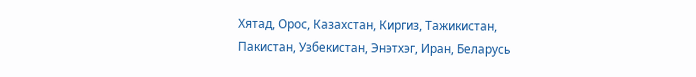Хятад, Орос, Казахстан, Киргиз, Тажикистан, Пакистан, Узбекистан, Энэтхэг, Иран, Беларусь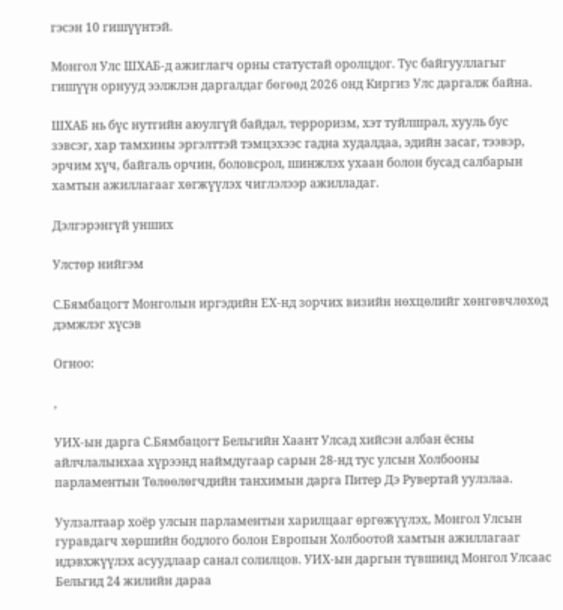гэсэн 10 гишүүнтэй.

Монгол Улс ШХАБ-д ажиглагч орны статустай оролцдог. Тус байгууллагыг гишүүн орнууд ээлжлэн даргалдаг бөгөөд 2026 онд Киргиз Улс даргалж байна.

ШХАБ нь бүс нутгийн аюулгүй байдал, терроризм, хэт туйлшрал, хууль бус зэвсэг, хар тамхины эргэлттэй тэмцэхээс гадна худалдаа, эдийн засаг, тээвэр, эрчим хүч, байгаль орчин, боловсрол, шинжлэх ухаан болон бусад салбарын хамтын ажиллагааг хөгжүүлэх чиглэлээр ажилладаг.

Дэлгэрэнгүй унших

Улстөр нийгэм

С.Бямбацогт Монголын иргэдийн ЕХ-нд зорчих визийн нөхцөлийг хөнгөвчлөхөд дэмжлэг хүсэв

Огноо:

,

УИХ-ын дарга С.Бямбацогт Бельгийн Хаант Улсад хийсэн албан ёсны айлчлалынхаа хүрээнд наймдугаар сарын 28-нд тус улсын Холбооны парламентын Төлөөлөгчдийн танхимын дарга Питер Дэ Рувертай уулзлаа.

Уулзалтаар хоёр улсын парламентын харилцааг өргөжүүлэх, Монгол Улсын гуравдагч хөршийн бодлого болон Европын Холбоотой хамтын ажиллагааг идэвхжүүлэх асуудлаар санал солилцов. УИХ-ын даргын түвшинд Монгол Улсаас Бельгид 24 жилийн дараа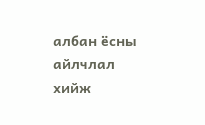албан ёсны айлчлал хийж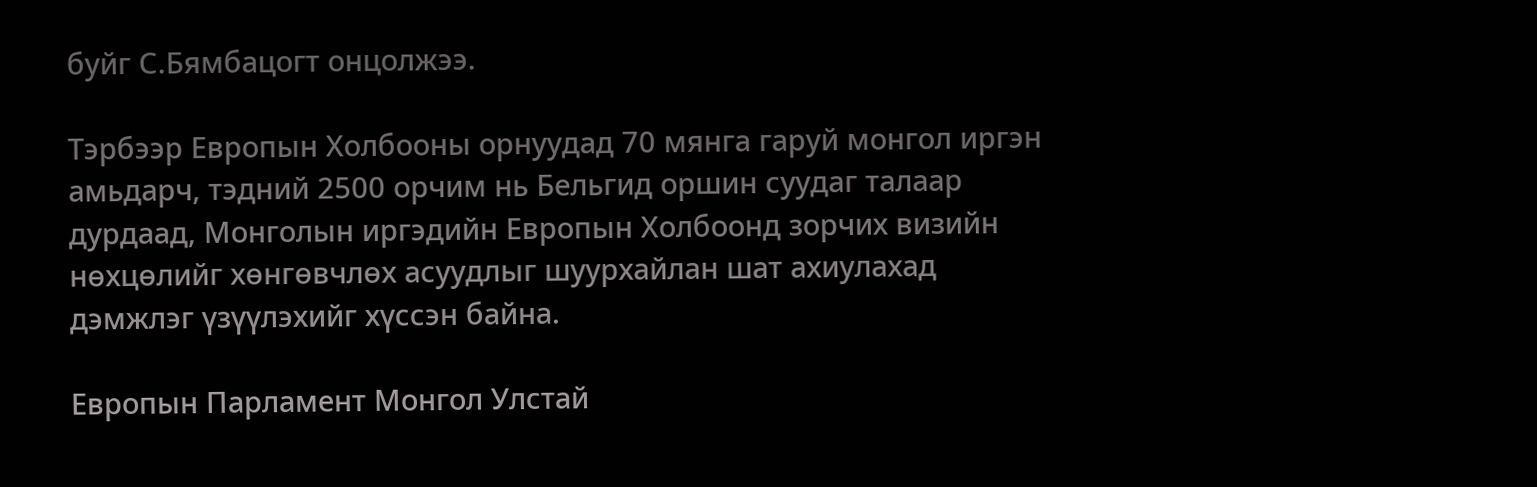буйг С.Бямбацогт онцолжээ.

Тэрбээр Европын Холбооны орнуудад 70 мянга гаруй монгол иргэн амьдарч, тэдний 2500 орчим нь Бельгид оршин суудаг талаар дурдаад, Монголын иргэдийн Европын Холбоонд зорчих визийн нөхцөлийг хөнгөвчлөх асуудлыг шуурхайлан шат ахиулахад дэмжлэг үзүүлэхийг хүссэн байна.

Европын Парламент Монгол Улстай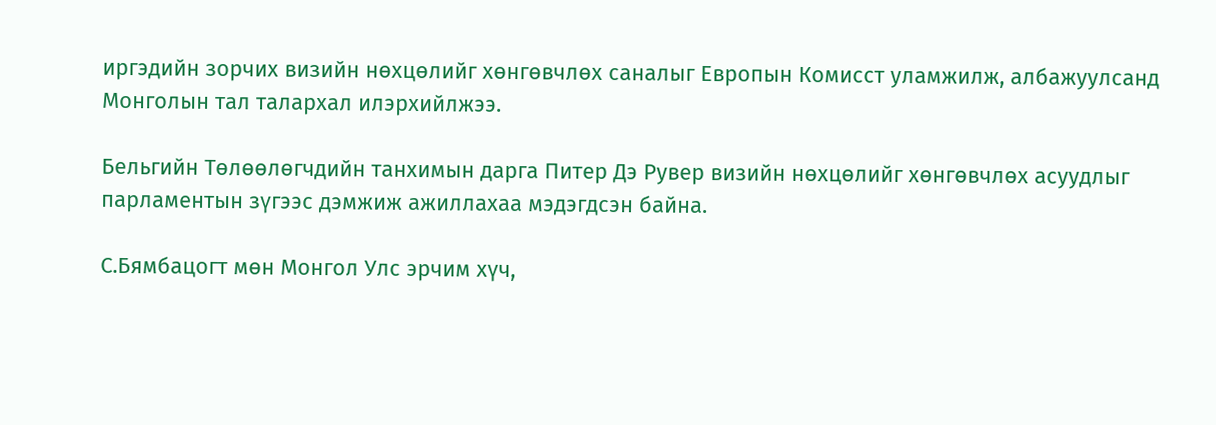иргэдийн зорчих визийн нөхцөлийг хөнгөвчлөх саналыг Европын Комисст уламжилж, албажуулсанд Монголын тал талархал илэрхийлжээ.

Бельгийн Төлөөлөгчдийн танхимын дарга Питер Дэ Рувер визийн нөхцөлийг хөнгөвчлөх асуудлыг парламентын зүгээс дэмжиж ажиллахаа мэдэгдсэн байна.

С.Бямбацогт мөн Монгол Улс эрчим хүч,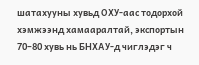шатахууны хувьд ОХУ-аас тодорхой хэмжээнд хамааралтай, экспортын 70–80 хувь нь БНХАУ-д чиглэдэг ч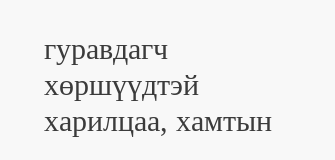гуравдагч хөршүүдтэй харилцаа, хамтын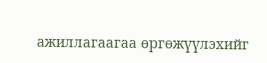ажиллагаагаа өргөжүүлэхийг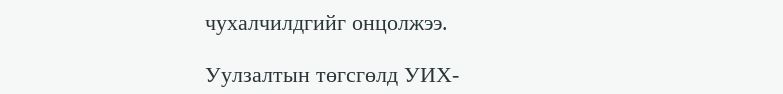чухалчилдгийг онцолжээ.

Уулзалтын төгсгөлд УИХ-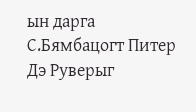ын дарга С.Бямбацогт Питер Дэ Руверыг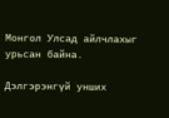Монгол Улсад айлчлахыг урьсан байна.

Дэлгэрэнгүй унших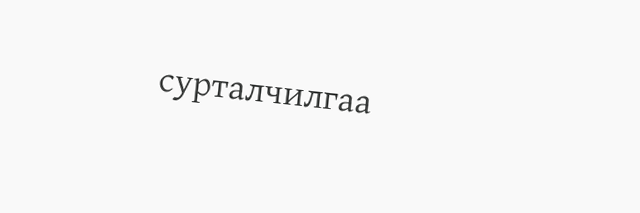сурталчилгаа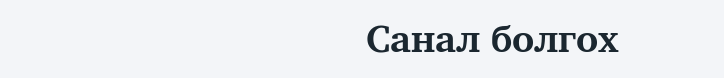Санал болгох